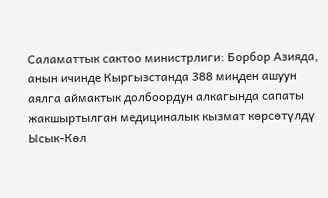Саламаттык сактоо министрлиги: Борбор Азияда, анын ичинде Кыргызстанда 388 миңден ашуун аялга аймактык долбоордун алкагында сапаты жакшыртылган медициналык кызмат көрсөтүлдү
Ысык-Көл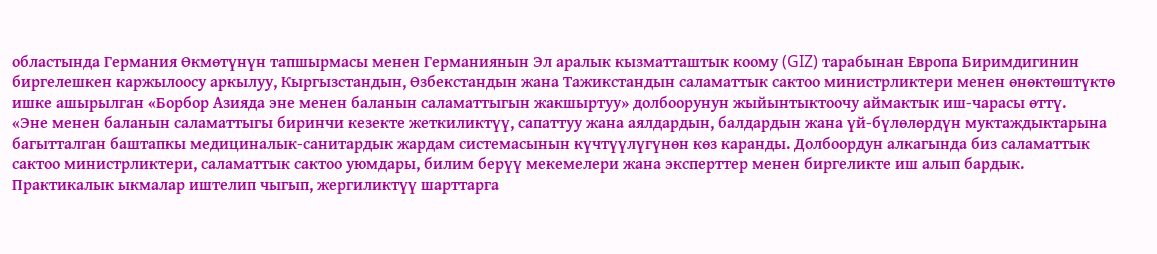областында Германия Өкмөтүнүн тапшырмасы менен Германиянын Эл аралык кызматташтык коому (GIZ) тарабынан Европа Биримдигинин биргелешкен каржылоосу аркылуу, Кыргызстандын, Өзбекстандын жана Тажикстандын саламаттык сактоо министрликтери менен өнөктөштүктө ишке ашырылган «Борбор Азияда эне менен баланын саламаттыгын жакшыртуу» долбоорунун жыйынтыктоочу аймактык иш-чарасы өттү.
«Эне менен баланын саламаттыгы биринчи кезекте жеткиликтүү, сапаттуу жана аялдардын, балдардын жана үй-бүлөлөрдүн муктаждыктарына багытталган баштапкы медициналык-санитардык жардам системасынын күчтүүлүгүнөн көз каранды. Долбоордун алкагында биз саламаттык сактоо министрликтери, саламаттык сактоо уюмдары, билим берүү мекемелери жана эксперттер менен биргеликте иш алып бардык. Практикалык ыкмалар иштелип чыгып, жергиликтүү шарттарга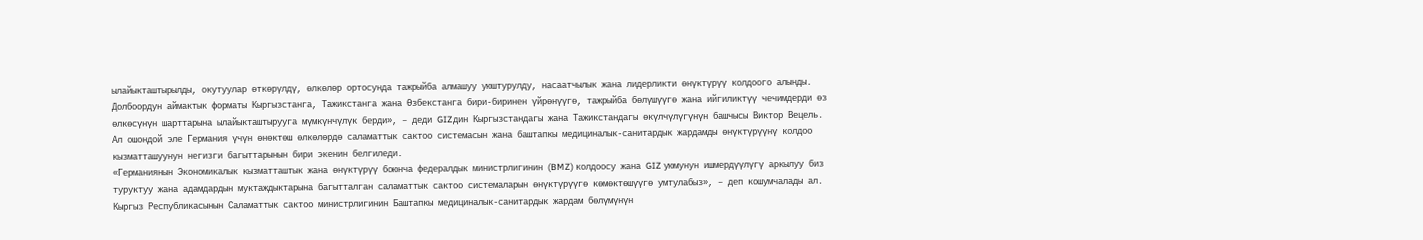ылайыкташтырылды, окутуулар өткөрүлдү, өлкөлөр ортосунда тажрыйба алмашуу уюштурулду, насаатчылык жана лидерликти өнүктүрүү колдоого алынды. Долбоордун аймактык форматы Кыргызстанга, Тажикстанга жана Өзбекстанга бири-биринен үйрөнүүгө, тажрыйба бөлүшүүгө жана ийгиликтүү чечимдерди өз өлкөсүнүн шарттарына ылайыкташтырууга мүмкүнчүлүк берди», – деди GIZдин Кыргызстандагы жана Тажикстандагы өкүлчүлүгүнүн башчысы Виктор Вецель.
Ал ошондой эле Германия үчүн өнөктөш өлкөлөрдө саламаттык сактоо системасын жана баштапкы медициналык-санитардык жардамды өнүктүрүүнү колдоо кызматташуунун негизги багыттарынын бири экенин белгиледи.
«Германиянын Экономикалык кызматташтык жана өнүктүрүү боюнча федералдык министрлигинин (BMZ) колдоосу жана GIZ уюмунун ишмердүүлүгү аркылуу биз туруктуу жана адамдардын муктаждыктарына багытталган саламаттык сактоо системаларын өнүктүрүүгө көмөктөшүүгө умтулабыз», – деп кошумчалады ал.
Кыргыз Республикасынын Саламаттык сактоо министрлигинин Баштапкы медициналык-санитардык жардам бөлүмүнүн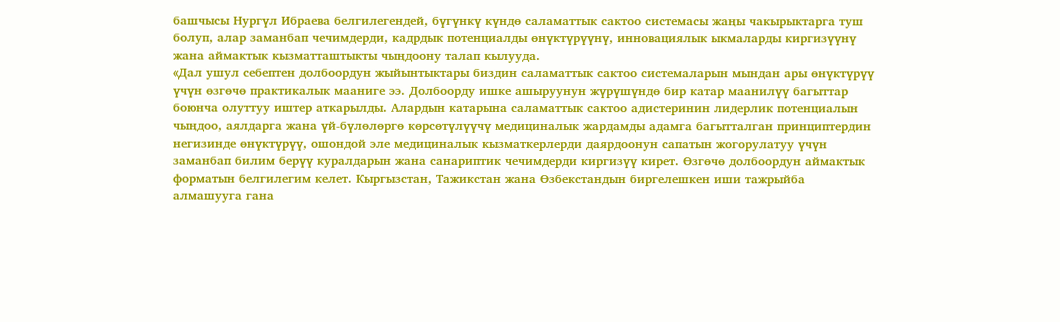башчысы Нургүл Ибраева белгилегендей, бүгүнкү күндө саламаттык сактоо системасы жаңы чакырыктарга туш болуп, алар заманбап чечимдерди, кадрдык потенциалды өнүктүрүүнү, инновациялык ыкмаларды киргизүүнү жана аймактык кызматташтыкты чыңдоону талап кылууда.
«Дал ушул себептен долбоордун жыйынтыктары биздин саламаттык сактоо системаларын мындан ары өнүктүрүү үчүн өзгөчө практикалык мааниге ээ. Долбоорду ишке ашыруунун жүрүшүндө бир катар маанилүү багыттар боюнча олуттуу иштер аткарылды. Алардын катарына саламаттык сактоо адистеринин лидерлик потенциалын чыңдоо, аялдарга жана үй-бүлөлөргө көрсөтүлүүчү медициналык жардамды адамга багытталган принциптердин негизинде өнүктүрүү, ошондой эле медициналык кызматкерлерди даярдоонун сапатын жогорулатуу үчүн заманбап билим берүү куралдарын жана санариптик чечимдерди киргизүү кирет. Өзгөчө долбоордун аймактык форматын белгилегим келет. Кыргызстан, Тажикстан жана Өзбекстандын биргелешкен иши тажрыйба алмашууга гана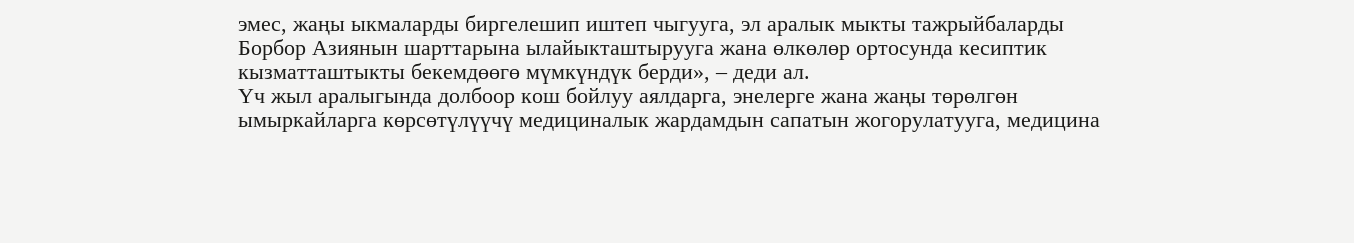эмес, жаңы ыкмаларды биргелешип иштеп чыгууга, эл аралык мыкты тажрыйбаларды Борбор Азиянын шарттарына ылайыкташтырууга жана өлкөлөр ортосунда кесиптик кызматташтыкты бекемдөөгө мүмкүндүк берди», – деди ал.
Үч жыл аралыгында долбоор кош бойлуу аялдарга, энелерге жана жаңы төрөлгөн ымыркайларга көрсөтүлүүчү медициналык жардамдын сапатын жогорулатууга, медицина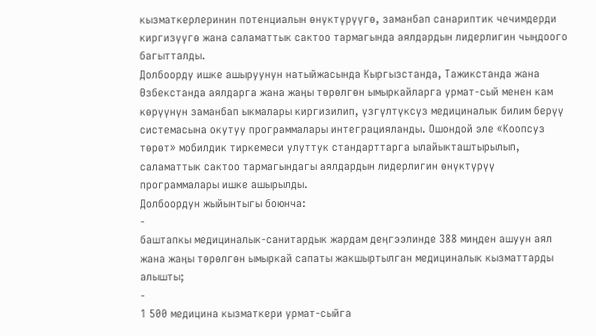кызматкерлеринин потенциалын өнүктүрүүгө, заманбап санариптик чечимдерди киргизүүгө жана саламаттык сактоо тармагында аялдардын лидерлигин чыңдоого багытталды.
Долбоорду ишке ашыруунун натыйжасында Кыргызстанда, Тажикстанда жана Өзбекстанда аялдарга жана жаңы төрөлгөн ымыркайларга урмат-сый менен кам көрүүнүн заманбап ыкмалары киргизилип, үзгүлтүксүз медициналык билим берүү системасына окутуу программалары интеграцияланды. Ошондой эле «Коопсуз төрөт» мобилдик тиркемеси улуттук стандарттарга ылайыкташтырылып, саламаттык сактоо тармагындагы аялдардын лидерлигин өнүктүрүү программалары ишке ашырылды.
Долбоордун жыйынтыгы боюнча:
-
баштапкы медициналык-санитардык жардам деңгээлинде 388 миңден ашуун аял жана жаңы төрөлгөн ымыркай сапаты жакшыртылган медициналык кызматтарды алышты;
-
1 500 медицина кызматкери урмат-сыйга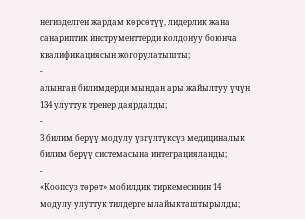негизделген жардам көрсөтүү, лидерлик жана санариптик инструменттерди колдонуу боюнча квалификациясын жогорулатышты;
-
алынган билимдерди мындан ары жайылтуу үчүн 134 улуттук тренер даярдалды;
-
3 билим берүү модулу үзгүлтүксүз медициналык билим берүү системасына интеграцияланды;
-
«Коопсуз төрөт» мобилдик тиркемесинин 14 модулу улуттук тилдерге ылайыкташтырылды;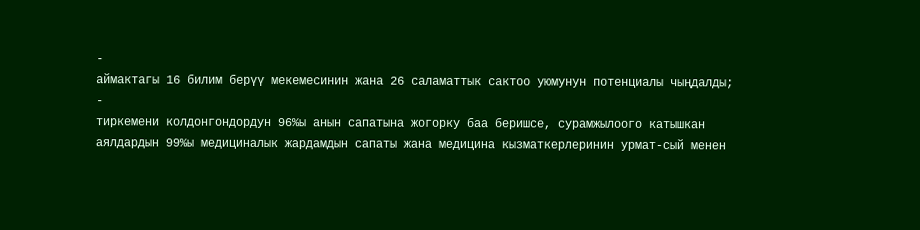-
аймактагы 16 билим берүү мекемесинин жана 26 саламаттык сактоо уюмунун потенциалы чыңдалды;
-
тиркемени колдонгондордун 96%ы анын сапатына жогорку баа беришсе, сурамжылоого катышкан аялдардын 99%ы медициналык жардамдын сапаты жана медицина кызматкерлеринин урмат-сый менен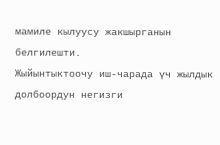мамиле кылуусу жакшырганын белгилешти.
Жыйынтыктоочу иш-чарада үч жылдык долбоордун негизги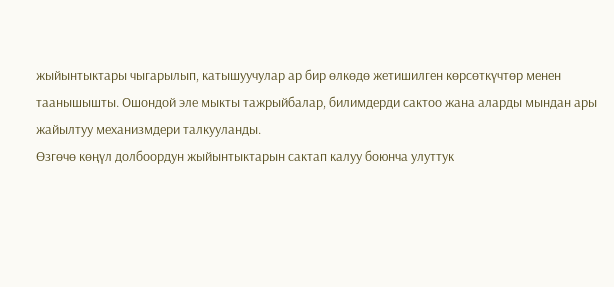жыйынтыктары чыгарылып, катышуучулар ар бир өлкөдө жетишилген көрсөткүчтөр менен таанышышты. Ошондой эле мыкты тажрыйбалар, билимдерди сактоо жана аларды мындан ары жайылтуу механизмдери талкууланды.
Өзгөчө көңүл долбоордун жыйынтыктарын сактап калуу боюнча улуттук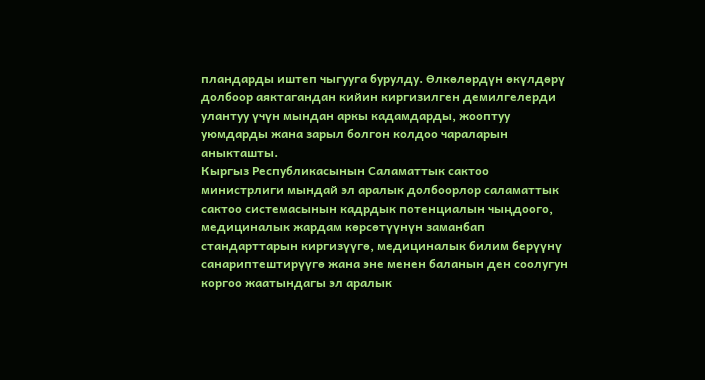пландарды иштеп чыгууга бурулду. Өлкөлөрдүн өкүлдөрү долбоор аяктагандан кийин киргизилген демилгелерди улантуу үчүн мындан аркы кадамдарды, жооптуу уюмдарды жана зарыл болгон колдоо чараларын аныкташты.
Кыргыз Республикасынын Саламаттык сактоо министрлиги мындай эл аралык долбоорлор саламаттык сактоо системасынын кадрдык потенциалын чыңдоого, медициналык жардам көрсөтүүнүн заманбап стандарттарын киргизүүгө, медициналык билим берүүнү санариптештирүүгө жана эне менен баланын ден соолугун коргоо жаатындагы эл аралык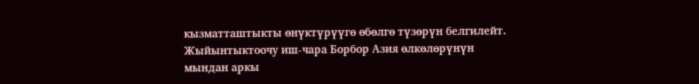кызматташтыкты өнүктүрүүгө өбөлгө түзөрүн белгилейт.
Жыйынтыктоочу иш-чара Борбор Азия өлкөлөрүнүн мындан аркы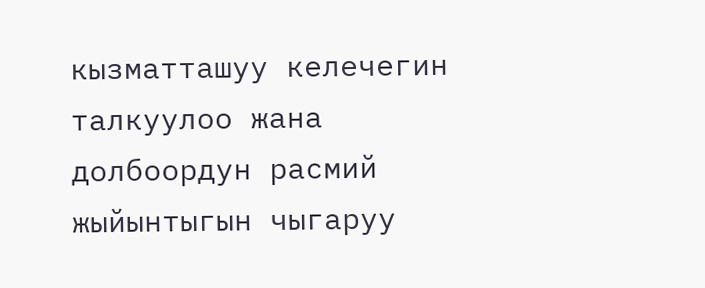кызматташуу келечегин талкуулоо жана долбоордун расмий жыйынтыгын чыгаруу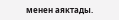менен аяктады.